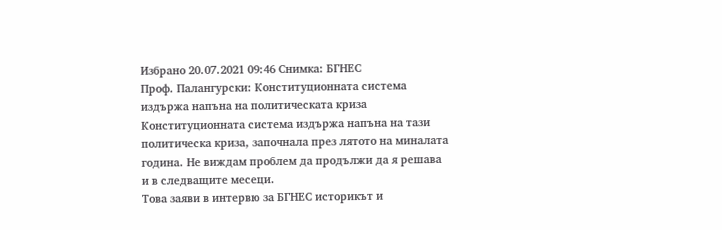Избрано 20.07.2021 09:46 Снимка: БГНЕС
Проф. Палангурски: Конституционната система издържа напъна на политическата криза
Конституционната система издържа напъна на тази политическа криза, започнала през лятото на миналата година. Не виждам проблем да продължи да я решава и в следващите месеци.
Това заяви в интервю за БГНЕС историкът и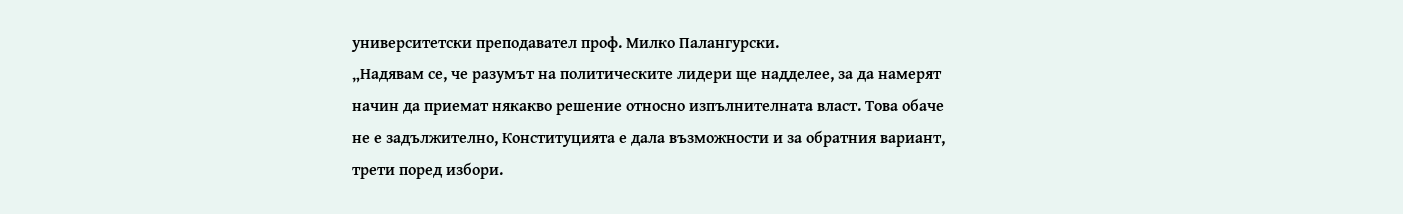университетски преподавател проф. Милко Палангурски.
„Надявам се, че разумът на политическите лидери ще надделее, за да намерят начин да приемат някакво решение относно изпълнителната власт. Това обаче не е задължително, Конституцията е дала възможности и за обратния вариант, трети поред избори.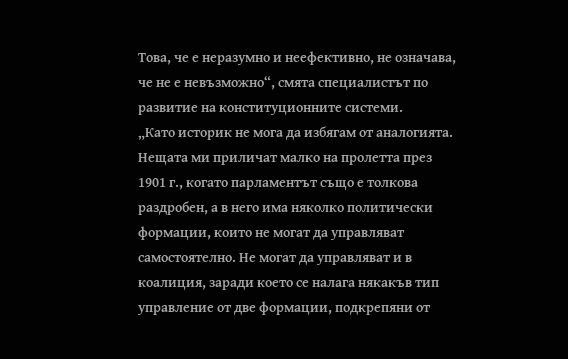Това, че е неразумно и неефективно, не означава, че не е невъзможно“, смята специалистът по развитие на конституционните системи.
„Като историк не мога да избягам от аналогията. Нещата ми приличат малко на пролетта през 1901 г., когато парламентът също е толкова раздробен, а в него има няколко политически формации, които не могат да управляват самостоятелно. Не могат да управляват и в коалиция, заради което се налага някакъв тип управление от две формации, подкрепяни от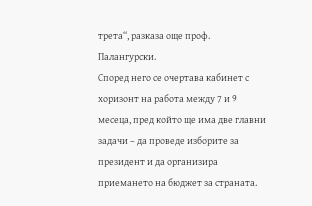трета“, разказа още проф. Палангурски.
Според него се очертава кабинет с хоризонт на работа между 7 и 9 месеца, пред който ще има две главни задачи – да проведе изборите за президент и да организира приемането на бюджет за страната.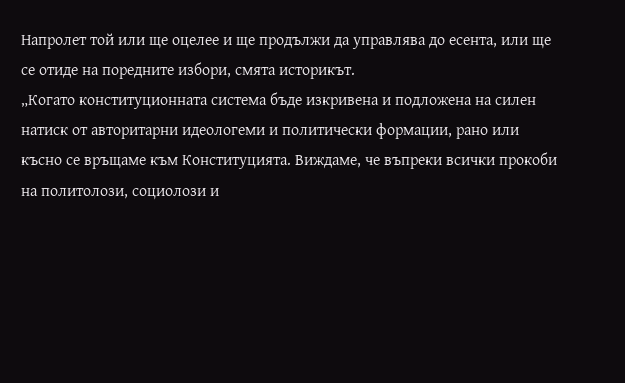Напролет той или ще оцелее и ще продължи да управлява до есента, или ще се отиде на поредните избори, смята историкът.
„Когато конституционната система бъде изкривена и подложена на силен натиск от авторитарни идеологеми и политически формации, рано или късно се връщаме към Конституцията. Виждаме, че въпреки всички прокоби на политолози, социолози и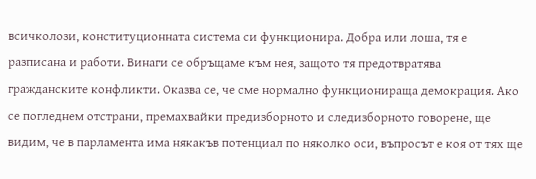всичколози, конституционната система си функционира. Добра или лоша, тя е разписана и работи. Винаги се обръщаме към нея, защото тя предотвратява гражданските конфликти. Оказва се, че сме нормално функционираща демокрация. Ако се погледнем отстрани, премахвайки предизборното и следизборното говорене, ще видим, че в парламента има някакъв потенциал по няколко оси, въпросът е коя от тях ще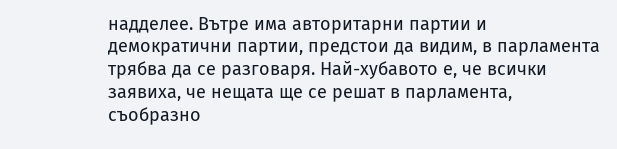надделее. Вътре има авторитарни партии и демократични партии, предстои да видим, в парламента трябва да се разговаря. Най-хубавото е, че всички заявиха, че нещата ще се решат в парламента, съобразно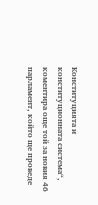Конституцията и конституционната система“, коментира още той за новия 46 парламент, който ще проведе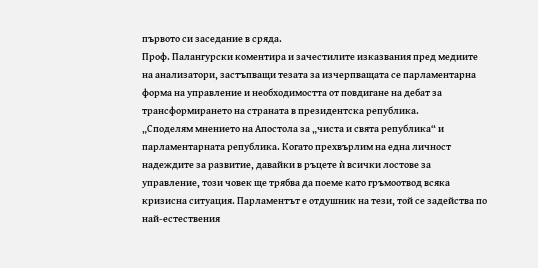първото си заседание в сряда.
Проф. Палангурски коментира и зачестилите изказвания пред медиите на анализатори, застъпващи тезата за изчерпващата се парламентарна форма на управление и необходимостта от повдигане на дебат за трансформирането на страната в президентска република.
„Споделям мнението на Апостола за „чиста и свята република“ и парламентарната република. Когато прехвърлим на една личност надеждите за развитие, давайки в ръцете ѝ всички лостове за управление, този човек ще трябва да поеме като гръмоотвод всяка кризисна ситуация. Парламентът е отдушник на тези, той се задейства по най-естествения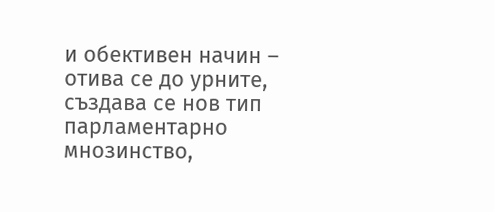и обективен начин – отива се до урните, създава се нов тип парламентарно мнозинство,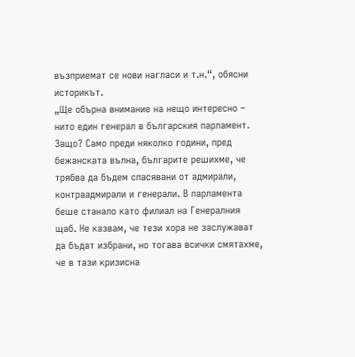възприемат се нови нагласи и т.н.“, обясни историкът.
„Ще обърна внимание на нещо интересно – нито един генерал в българския парламент. Защо? Само преди няколко години, пред бежанската вълна, българите решихме, че трябва да бъдем спасявани от адмирали, контраадмирали и генерали. В парламента беше станало като филиал на Генералния щаб. Не казвам, че тези хора не заслужават да бъдат избрани, но тогава всички смятахме, че в тази кризисна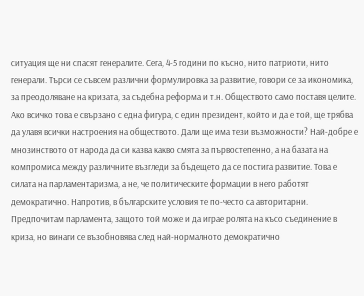ситуация ще ни спасят генералите. Сега, 4-5 години по късно, нито патриоти, нито генерали. Търси се съвсем различни формулировка за развитие, говори се за икономика, за преодоляване на кризата, за съдебна реформа и т.н. Обществото само поставя целите. Ако всичко това е свързано с една фигура, с един президент, който и да е той, ще трябва да улавя всички настроения на обществото. Дали ще има тези възможности? Най-добре е мнозинството от народа да си казва какво смята за първостепенно, а на базата на компромиса между различните възгледи за бъдещето да се постига развитие. Това е силата на парламентаризма, а не, че политическите формации в него работят демократично. Напротив, в българските условия те по-често са авторитарни. Предпочитам парламента, защото той може и да играе ролята на късо съединение в криза, но винаги се възобновява след най-нормалното демократично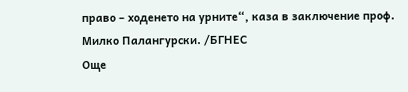право – ходенето на урните“, каза в заключение проф. Милко Палангурски. /БГНЕС
Още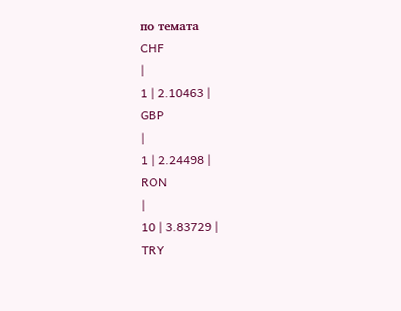по темата
CHF
|
1 | 2.10463 |
GBP
|
1 | 2.24498 |
RON
|
10 | 3.83729 |
TRY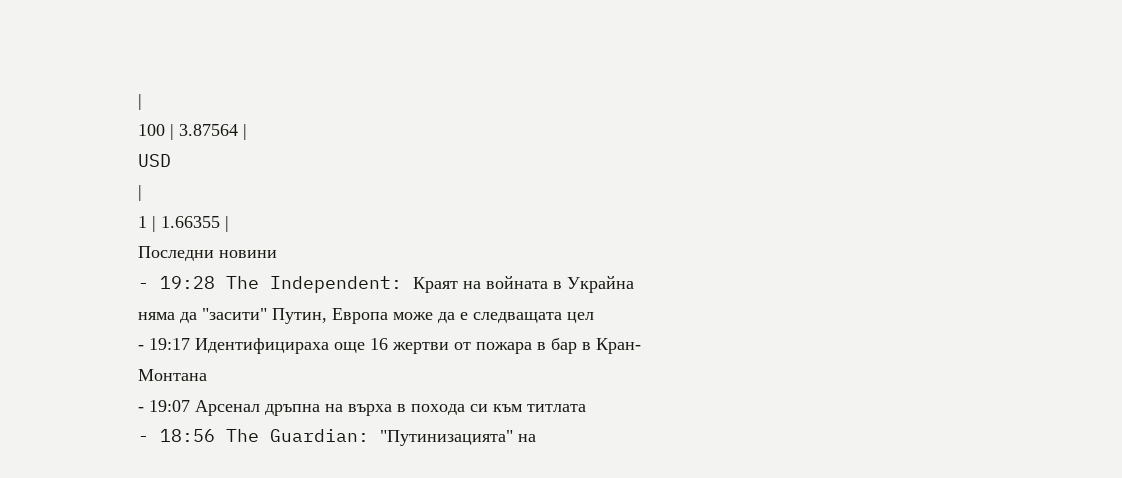|
100 | 3.87564 |
USD
|
1 | 1.66355 |
Последни новини
- 19:28 The Independent: Краят на войната в Украйна няма да "засити" Путин, Европа може да е следващата цел
- 19:17 Идентифицираха още 16 жертви от пожара в бар в Кран-Монтана
- 19:07 Арсенал дръпна на върха в похода си към титлата
- 18:56 The Guardian: "Путинизацията" на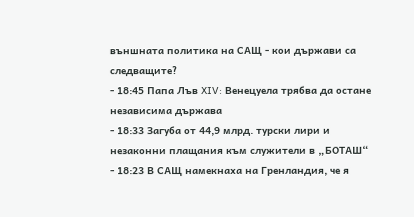външната политика на САЩ - кои държави са следващите?
- 18:45 Папа Лъв XIV: Венецуела трябва да остане независима държава
- 18:33 Загуба от 44,9 млрд. турски лири и незаконни плащания към служители в „БОТАШ“
- 18:23 В САЩ намекнаха на Гренландия, че я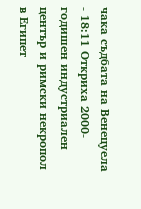чака съдбата на Венецуела
- 18:11 Откриха 2000-годишен индустриален център и римски некропол в Египет